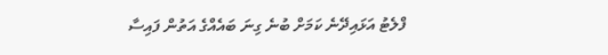ފްލެޓު އަޅައިދޭނެ ކަމަށް ބުނެ ގިނަ ބައެއްގެ އަތުން ފައިސާ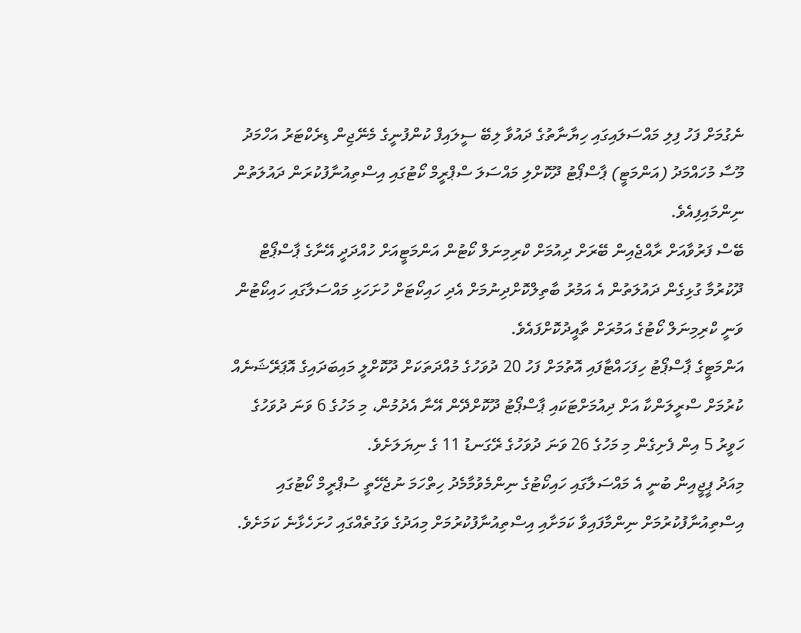ނެގުމަށް ފަހު ފިލި މައްސަލައިގައި ހިޔާނާތުގެ ދައުވާ ލިބޭ ސީލައިފް ކުންފުނީގެ މެނޭޖިން ޑިރެކްޓަރު އަހްމަދު މޫސާ މުހައްމަދު (އަންމަޓީ) ޕާސްޕޯޓު ދޫކޮށްލި މައްސަލަ ސްޕްރީމް ކޯޓުގައި އިސްތިއުނާފުކުރަން ދައުލަތުން ނިންމައިފިއެވެ.
ބޭސް ފަރުވާއަށް ރާއްޖެއިން ބޭރަށް ދިއުމަށް ކްރިމިނަލް ކޯޓުން އަންމަޓީއަށް ހުއްދަދީ އޭނާގެ ޕާސްޕޯޓް ދޫކުރުމާ ގުޅިގެން ދައުލަތުން އެ އަމުރު ބާތިލްކޮށްދިނުމަށް އެދި ހައިކޯޓަށް ހުށަހަޅި މައްސަލާގައި ހައިކޯޓުން ވަނީ ކްރިމިނަލް ކޯޓުގެ އަމުރަށް ތާއީދުކޮށްފައެވެ.
އަންމަޓީގެ ޕާސްޕޯޓު ހިފަހައްޓާފައި އޮތުމަށް ފަހު 20 ދުވަހުގެ މުއްދަތަކަށް ދޫކޮށްލީ މައިބަދައިގެ އޮޕަރޭޝަނެއް ކުރުމަށް ސްރީލަންކާ އަށް ދިއުމަށްޓަކައި ޕާސްޕޯޓު ދޫކޮށްދޭން އޭނާ އެދުމުން، މި މަހުގެ 6 ވަނަ ދުވަހުގެ ހަވީރު 5 އިން ފެށިގެން މި މަހުގެ 26 ވަނަ ދުވަހުގެ ރޭގަނޑު 11 ގެ ނިޔަލަށެވެ.
މިއަދު ޕީޖީއިން ބުނީ އެ މައްސަލާގައި ހައިކޯޓުގެ ނިންމެވުމާމެދު ހިތްހަމަ ނުޖެހޭތީ ސުޕްރީމް ކޯޓުގައި އިސްތިއުނާފުކުރުމަށް ނިންމާފައިވާ ކަމަށާއި އިސްތިއުނާފުކުރުމަށް މިއަދުގެ ވަގުތެއްގައި ހުށަހެޅާނެ ކަމަށެވެ.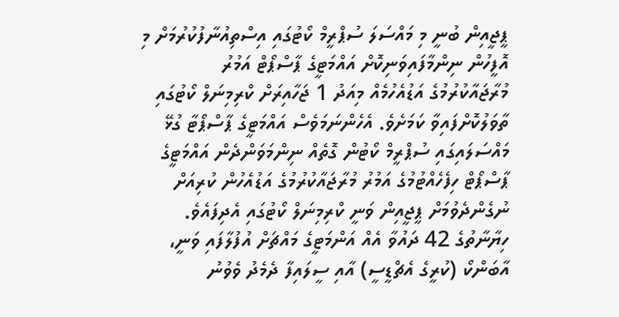ޕީޖީއިން ބުނީ މި މައްސަލަ ސުޕްރީމް ކޯޓުގައި އިސްތިއުނާފުކުރުމަށް މި އޮފީހުން ނިންމާފައިވަނިކޮށް އައްމަޓީގެ ޕާސްޕޯޓް އަމުރު މުރާޖައާކުރުމުގެ އަޑުއެހުމެއް މިއަދު 1 ޖަހާއިރަށް ކްރިމިނަލް ކޯޓުގައި ތާވަލުކޮށްފައިވާ ކަމަށެވެ. އެހެންނަމަވެސް އައްމަޓީގެ ޕާސްޕޯޓާ ގުޅޭ މައްސަލައިގައި ސުޕްރީމް ކޯޓުން ގޮތެއް ނިންމަވަންދެން އައްމަޓީގެ ޕާސްޕޯޓް ހިފެހެއްޓުމުގެ އަމުރު މުރާޖައާކުރުމުގެ އަޑުއެހުން ކުރިއަށް ނުގެންދެވުމަށް ޕީޖީއިން ވަނީ ކްރިމިނަލް ކޯޓުގައި އެދިފައެވެ.
ހިޔާނާތުގެ 42 ދައުވާ އެއް އަންމަޓީގެ މައްޗަށް އުފުލާފައި ވަނީ، އާބަންކޯ (ކުރީގެ އެޗްޑީސީ) އާއި ސީލައިފާ ދެމެދު ވެވުނު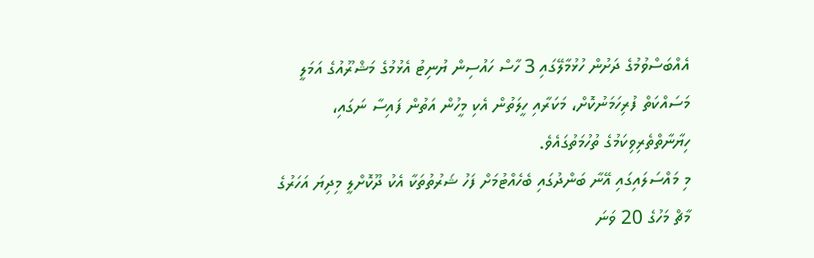އެއްބަސްވުމުގެ ދަށުން ހުޅުމާލޭގައި 3 ހާސް ހައުސިން ޔުނިޓު އެޅުމުގެ މަޝްރޫއުގެ އަމަލީ މަސައްކަތް ފުރިހަމަނުކޮށް، މަކަރާއި ހީލަތުން އެކި މީހުން އަތުން ފައިސާ ނަގައި، ހިޔާނާތްތެރިވިކަމުގެ ތުހުމަތުގައެވެ.
މި މައްސަލައިގައި އޭނާ ބަންދުގައި ބެހެއްޓުމަށް ފަހު ޝަރުތުތަކާ އެކު ދޫކޮށްލީ މިދިޔަ އަހަރުގެ މާޗް މަހުގެ 20 ވަނަ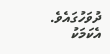ދުވަހުގައެވެ. އެކަމަކު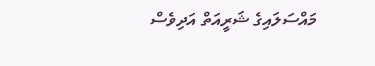މައްސަލައިގެ ޝަރީއަތް އަދިވެސް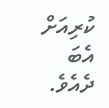ކުރިއަށް އެބަ ދެއެވެ.